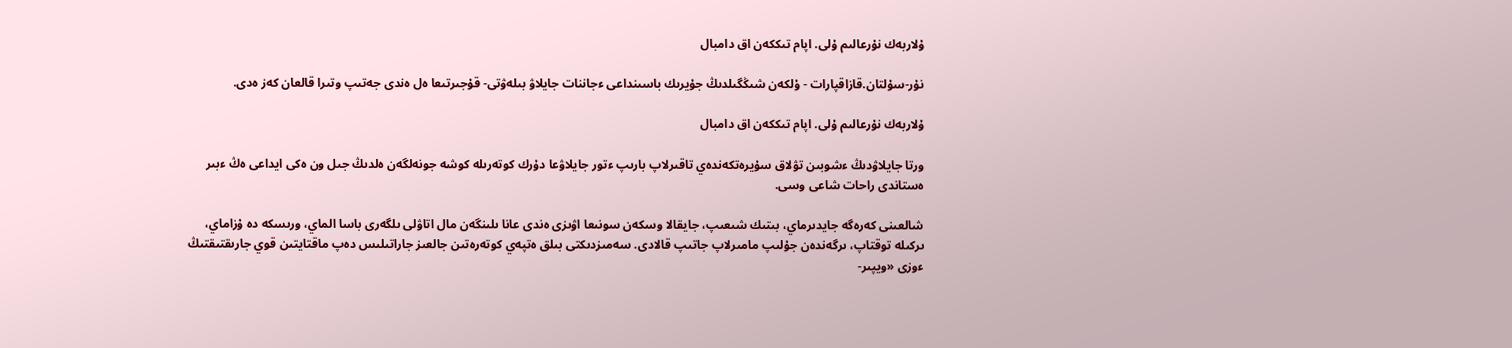ۇلاربەك نۇرعالىم ۇلى. اپام تىككەن اق دامبال

نۇر-سۇلتان.قازاقپارات - ۇلكەن شىڭگىلدىڭ جۇيرىك باسىنداعى ءجاننات جايلاۋ بىلەۋتى- قۇجىرتىعا ەل ەندى جەتىپ وتىرا قالعان كەز ەدى.

ۇلاربەك نۇرعالىم ۇلى. اپام تىككەن اق دامبال

ورتا جايلاۋدىڭ ءشوبىن تۋلاق سۇيرەتكەندەي تاقىرلاپ بارىپ ءتور جايلاۋعا دۇرك كوتەرىلە كوشە جونەلگەن ەلدىڭ جىل ون ەكى ايداعى ەڭ ءبىر ەستاندى راحات شاعى وسى.

شالعىنى كەرەگە جايدىرماي، بىتىك شىعىپ، جايقالا وسكەن سونىعا اۋىزى ەندى عانا ىلىنگەن مال اتاۋلى ىلگەرى باسا الماي، ورىسكە دە ۇزاماي، ىركىلە توقتاپ، ىرگەندەن جۇلىپ مامىرلاپ جاتىپ قالادى. سەمىزدىكتى بىلق ەتپەي كوتەرەتىن جالعىز جاراتىلىس دەپ ماقتايتىن قوي جارىقتىقتىڭ ءوزى «ويپىر-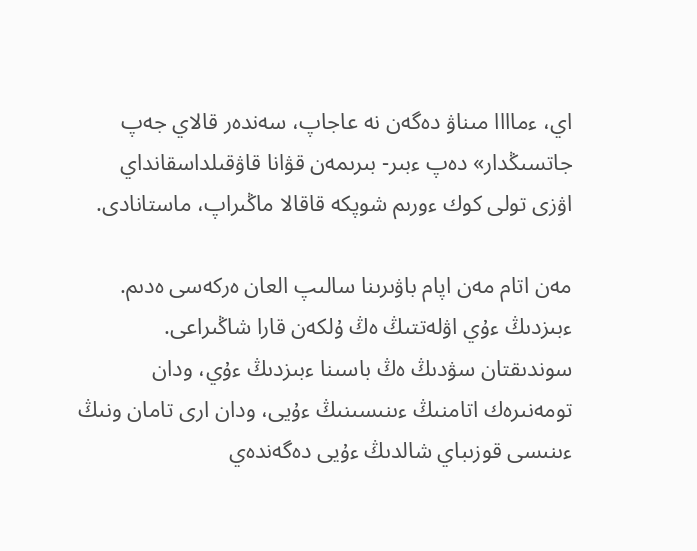اي، ءماااا مىناۋ دەگەن نە عاجاپ، سەندەر قالاي جەپ جاتسىڭدار» دەپ ءبىر- بىرىمەن قۋانا قاۋقىلداسقانداي اۋزى تولى كوك ءورىم شوپكە قاقالا ماڭىراپ، ماستانادى.

مەن اتام مەن اپام باۋىرىنا سالىپ العان ەركەسى ەدىم. ءبىزدىڭ ءۇي اۋلەتتىڭ ەڭ ۇلكەن قارا شاڭىراعى. سوندىقتان سۋدىڭ ەڭ باسىنا ءبىزدىڭ ءۇي، ودان تومەنىرەك اتامنىڭ ءىنىسىنىڭ ءۇيى، ودان ارى تامان ونىڭ ءىنىسى قوزىباي شالدىڭ ءۇيى دەگەندەي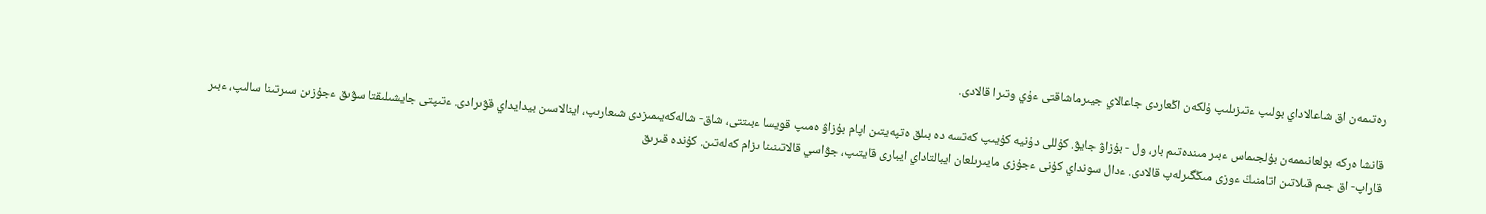رەتىمەن اق شاعالاداي بولىپ ءتىزىلىپ ۇلكەن اڭعاردى جاعالاي جيىرماشاقتى ءۇي وتىرا قالادى.

قانشا ەركە بولعانىممەن بۇلجىماس ءبىر مىندەتىم بار، ول - بۇزاۋ جايۋ. كۇللى دۇنيە كۇيىپ كەتسە دە بىلق ەتپەيتىن اپام بۇزاۋ ەمىپ قويسا ءبىتتى، شاق- شالەكەيىمىزدى شىعارىپ، اينالاسىن بيدايداي قۋىرادى. ءتىپتى جايشىلىقتا سۋىق ءجۇزىن سىرتىنا سالىپ، ءبىر قاراپ- اق جىم قىلاتىن اتامنىڭ ءوزى مىڭگىرلەپ قالادى. ءدال سونداي كۇنى ءجۇزى مايىرىلعان ايبالتاداي ايبارى قايتىپ، جۋاسي قالاتىنىنا ىزام كەلەتىن. كۇندە قىرىق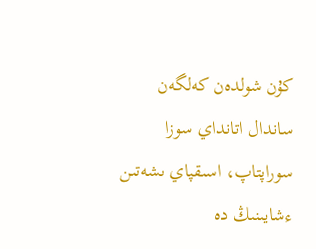كۇن شولدەن كەلگەن ساندال اتانداي سوزا سوراپتاپ، اسىقپاي ىشەتىن ءشايىنىڭ دە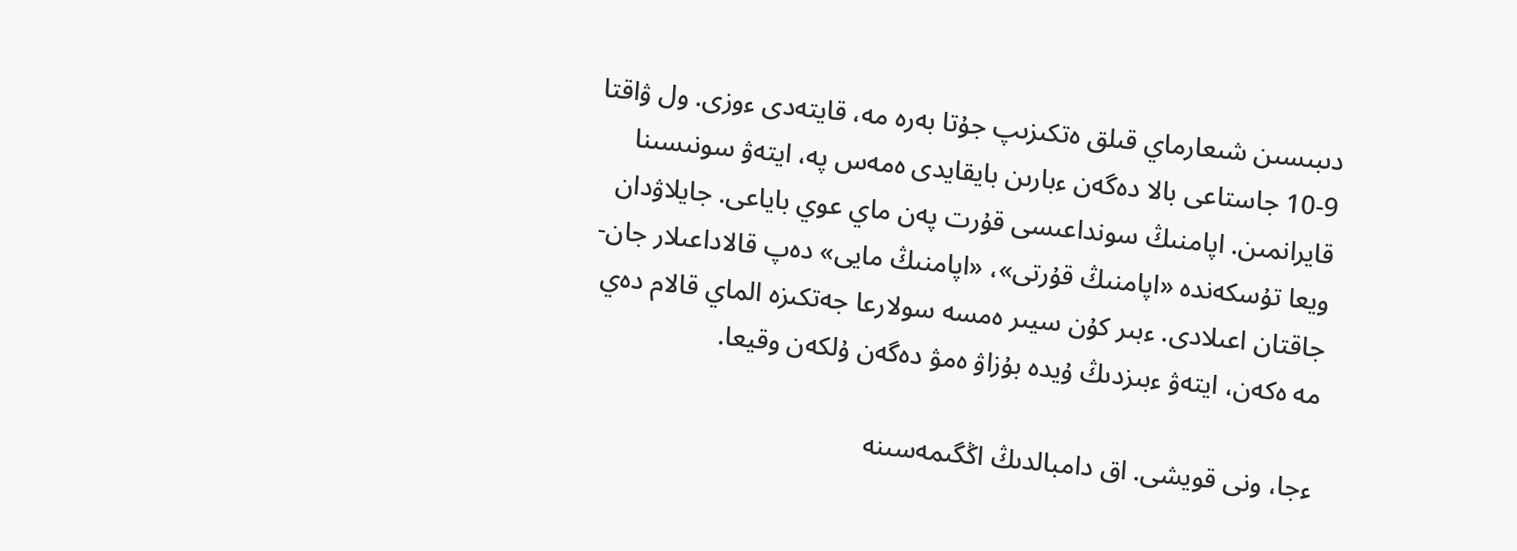دىبىسىن شىعارماي قىلق ەتكىزىپ جۇتا بەرە مە، قايتەدى ءوزى. ول ۋاقتا 9-10 جاستاعى بالا دەگەن ءبارىن بايقايدى ەمەس پە، ايتەۋ سونىسىنا قايرانمىن. اپامنىڭ سونداعىسى قۇرت پەن ماي عوي باياعى. جايلاۋدان ويعا تۇسكەندە «اپامنىڭ قۇرتى»، «اپامنىڭ مايى» دەپ قالاداعىلار جان- جاقتان اعىلادى. ءبىر كۇن سيىر ەمسە سولارعا جەتكىزە الماي قالام دەي مە ەكەن، ايتەۋ ءبىزدىڭ ۇيدە بۇزاۋ ەمۋ دەگەن ۇلكەن وقيعا.

ءجا، ونى قويشى. اق دامبالدىڭ اڭگىمەسىنە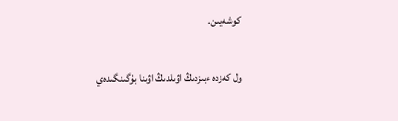كوشەيىن.

ول كەزدە ءبىزدىڭ اۋىلدىڭ اۋىنا بۇگىنگىدەي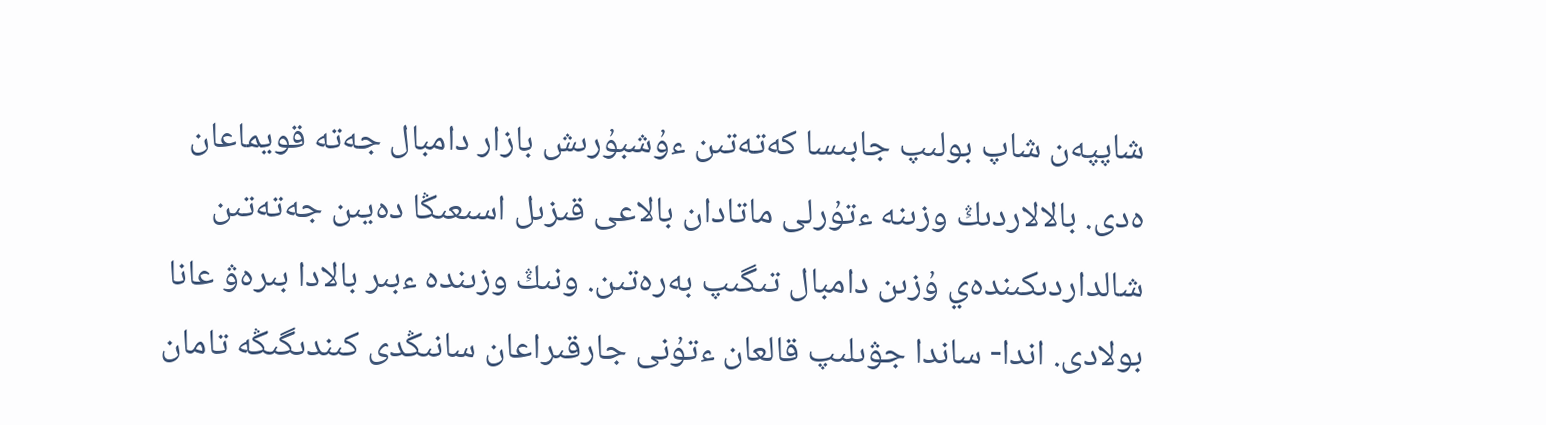شاپپەن شاپ بولىپ جابىسا كەتەتىن ءۇشبۇرىش بازار دامبال جەتە قويماعان ەدى. بالالاردىڭ وزىنە ءتۇرلى ماتادان بالاعى قىزىل اسىعىڭا دەيىن جەتەتىن شالداردىكىندەي ۇزىن دامبال تىگىپ بەرەتىن. ونىڭ وزىندە ءبىر بالادا بىرەۋ عانا بولادى. اندا- ساندا جۋىلىپ قالعان ءتۇنى جارقىراعان سانىڭدى كىندىگىڭە تامان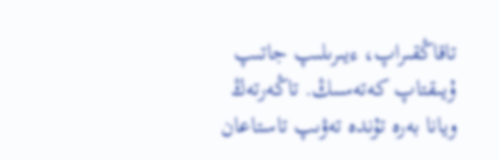تاقاڭقىراپ، ءيىرىلىپ جاتىپ ۇيىقتاپ كەتەسىڭ. تاڭەرتەڭ ويانا بەرە تۇندە تەۋىپ تاستاعان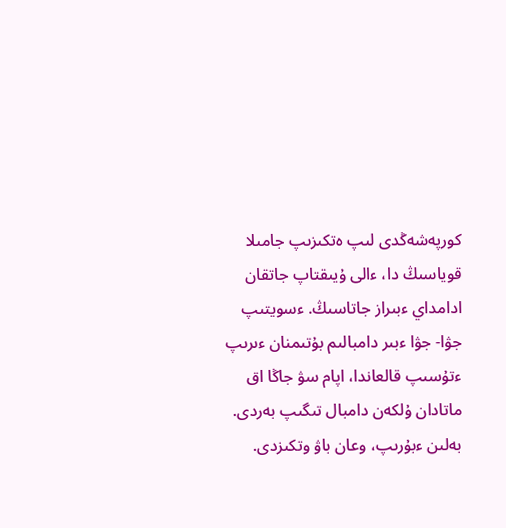كورپەشەڭدى لىپ ەتكىزىپ جامىلا قوياسىڭ دا، ءالى ۇيىقتاپ جاتقان ادامداي ءبىراز جاتاسىڭ. ءسويتىپ جۋا- جۋا ءبىر دامبالىم بۇتىمنان ءىرىپ ءتۇسىپ قالعاندا، اپام سۋ جاڭا اق ماتادان ۇلكەن دامبال تىگىپ بەردى. بەلىن ءبۇرىپ، وعان باۋ وتكىزدى.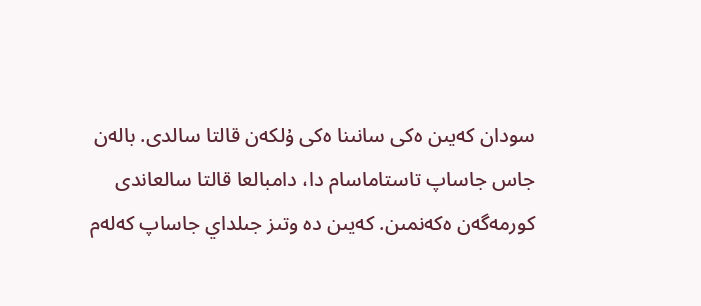سودان كەيىن ەكى سانىنا ەكى ۇلكەن قالتا سالدى. بالەن جاس جاساپ تاستاماسام دا، دامبالعا قالتا سالعاندى كورمەگەن ەكەنمىن. كەيىن دە وتىز جىلداي جاساپ كەلەم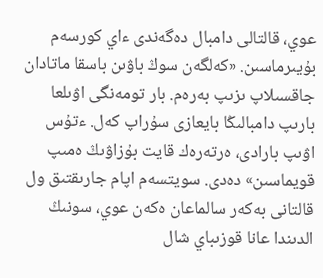عوي، قالتالى دامبال دەگەندى ءاي كورسەم بۇيىرماسىن. «كەلگەن سوڭ باۋىن باسقا ماتادان جاقسىلاپ ىزىپ بەرەم. بار تومەنگى اۋىلعا بارىپ دامبالىڭا بايعازى سۇراپ كەل. ءتۇس اۋىپ بارادى، ەرتەرەك قايت بۇزاۋىڭ ەمىپ قويماسىن» دەدى. سويتسەم اپام جارىقتىق ول قالتانى بەكەر سالماعان ەكەن عوي، سونىڭ الدىندا عانا قوزىباي شال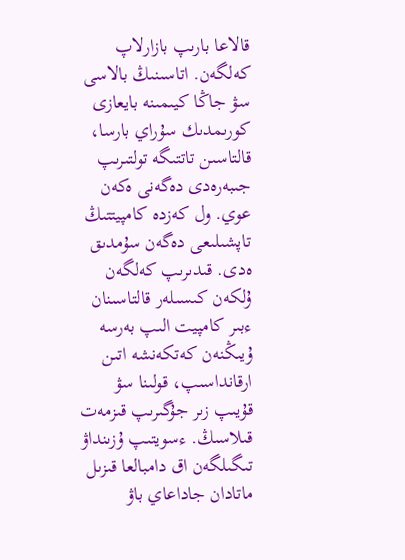قالاعا بارىپ بازارلاپ كەلگەن. اتاسىنىڭ بالاسى سۋ جاڭا كيىمىنە بايعازى كورىمدىك سۇراي بارسا، قالتاسىن تاتتىگە تولتىرىپ جىبەرەدى دەگەنى ەكەن عوي. ول كەزدە كامپيتتىڭ تاپشىلىعى دەگەن سۇمدىق ەدى. قىدىرىپ كەلگەن ۇلكەن كىسىلەر قالتاسىنان ءبىر كامپيت الىپ بەرسە ۇيىڭنەن كەتكەنشە اتىن ارقانداسىپ، قولىنا سۋ قۇيىپ زىر جۇگىرىپ قىزمەت قىلاسىڭ. ءسويتىپ ۇزىنداۋ تىگىلگەن اق دامبالعا قىزىل ماتادان جاداعاي باۋ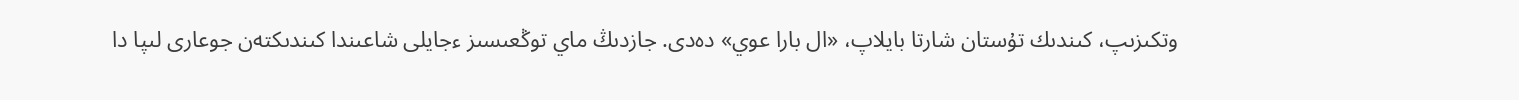وتكىزىپ، كىندىك تۇستان شارتا بايلاپ، «ال بارا عوي» دەدى. جازدىڭ ماي توڭعىسىز ءجايلى شاعىندا كىندىكتەن جوعارى لىپا دا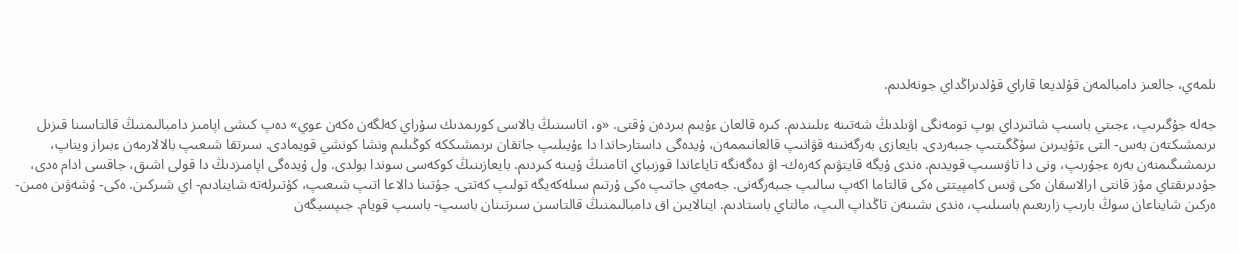ىلمەي، جالعىز دامبالمەن قۇلديعا قاراي قۇلدىراڭداي جونەلدىم.

جەلە جۇگىرىپ، ءجىتي باسىپ شاتىرداي بوپ تومەنگى اۋىلدىڭ شەتىنە ءىلىندىم. كىرە قالعان ءۇيىم بىردەن ۇقتى. «و، اتاسىنىڭ بالاسى كورىمدىك سۇراي كەلگەن ەكەن عوي» دەپ كىشى اپامىز دامبالىمنىڭ قالتاسىنا قىزىل ىرىمشىكتەن بەس- التى ءتۇيىرىن سۇڭگىتىپ جىبەردى. بايعازى بەرگەنىنە قۋانىپ قالعانىممەن، ۇيدەگى داستارحاندا دا ءۇيىلىپ جاتقان ىرىمشىككە كوڭىلىم ونشا كونشي قويمادى. سىرتقا شىعىپ بالالارمەن ءبىراز ويناپ، ىرىمشىگىمنەن بەرە ءجۇرىپ، ونى دا تاۋىسىپ قويدىم. ەندى ۇيگە قايتۋىم كەرەك- اۋ دەگەنگە تاياعاندا قوزىباي اتامنىڭ ۇيىنە كىردىم. بايعازىنىڭ كوكەسى سوندا بولدى. ول ۇيدەگى اپامىزدىڭ دا قولى اشىق، جاقسى ادام ەدى، جۇدىرىقتاي مۇز قانتى ارالاسقان ەكى ۋىس كامپيتتى ەكى قالتاما اكەپ سالىپ جىبەرگەنى. جەمەي جاتىپ ەكى ۇرتىم سىلەكەيگە تولىپ كەتتى. جۇتىنا دالاعا اتىپ شىعىپ، كۇتىرلەتە شاينادىم- اي شىركىن. ەكى- ۇشەۋىن ەمىن- ەركىن شايناعان سوڭ بارىپ زارىعىم باسىلىپ، ەندى ىشىنەن تاڭداپ الىپ، مالتاي باستادىم. اينالايىن اق دامبالىمنىڭ قالتاسىن سىرتىنان باسىپ- باسىپ قويام. جىپسيگەن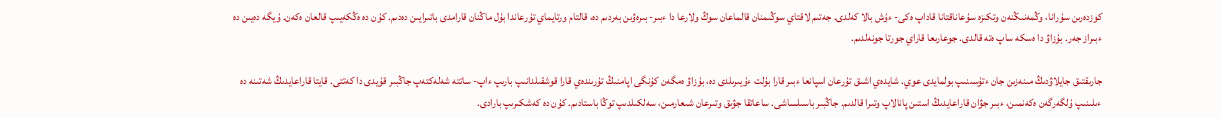كوزدەرىن سۇرانا، وڭمەنىڭنەن وتكىزە سۇعاناقتانا قاداپ ەكى- ءۇش بالا كەلدى. جەتىم لاقتاي سوڭىمنان قالماعان سوڭ ولارعا دا ءبىر- بىرەۋىن بەردىم دە، قالتام ورتايماي تۇرعاندا بۇل ماڭنان قارامدى باتىرايىن دەدىم. كۇن دە ەڭكەيىپ قالعان ەكەن. ۇيگە دەيىن دە ءبىراز جەر. بۇزاۋ دا ەسكە ساپ ەتە قالدى. جوعارىعا قاراي جورتا جونەلدىم.

جارىقتىق جايلاۋدىڭ مىنەزىن جان ءتۇسىنىپ بولمايدى عوي. شايدەي اشىق تۇرعان اسپانعا ءبىر قارا بۇلت ءۇيىرىلدى دە، بۇزاۋ ەمگەن كۇنگى اپامنىڭ تۇرىندەي قارا قوشقىلدانىپ بارىپ ءاپ- ساتتە شەلەكتەپ جاڭبىر قۇيدى دا كەتتى. قايتا قاراعايدىڭ شەتىنە دە ءىلىنىپ ۇلگەرگەن ەكەنمىن، ءبىر جۋان قاراعايدىڭ استىن پانالاپ وتىرا قالدىم. جاڭبىر باسىلساشى. ساعاتقا جۋىق وتىرعان شىعارمىن، سەلكىلدىپ توڭا باستادىم. كۇن دە كەشكىرىپ بارادى.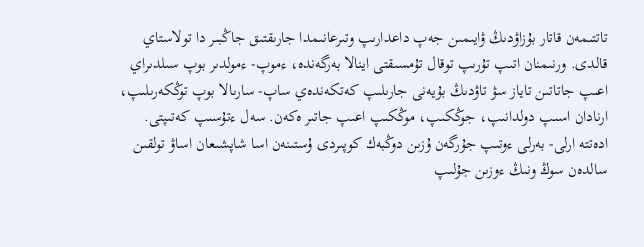تاتتىمەن قاتار بۇزاۋدىڭ ۋايىمىن جەپ داعدارىپ وتىرعانىمدا جارىقتىق جاڭبىر دا تولاستاي قالدى. ورنىمنان اتىپ تۇرىپ توقال تۇمسىقتى اينالا بەرگەندە، ءموپ- ءمولدىر بوپ سىلدىراي اعىپ جاتاتىن تاياز سۋ تاۋدىڭ بۇيەنى جارىلىپ كەتكەندەي ساپ- سارىالا بوپ توڭكەرىلىپ، ارنادان اسىپ دولدانىپ، جوڭكىپ، موڭكىپ اعىپ جاتىر ەكەن. سەل ءتۇسىپ كەتىپتى. ادەتتە ارلى- بەرلى ءوتىپ جۇرگەن ۇزىن دوڭبەك كوپىردى ۇستىنەن اسا شاپشىعان اساۋ تولقىن سالدەن سوڭ ونىڭ ءوزىن جۇلىپ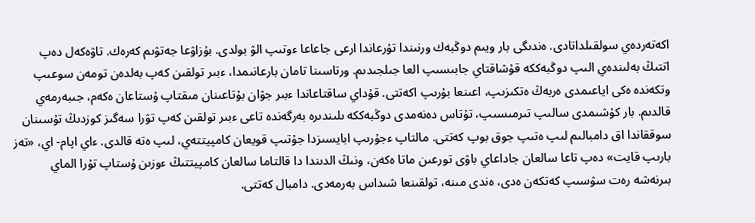اكەتەردەي سولقىلداتادى. ەندىگى بار ويىم دوڭبەك ورنىندا تۇرعاندا ارعى جاعاعا ءوتىپ الۋ بولدى. بۇزاۋعا جەتۋىم كەرەك. تاۋەكەل دەپ اتتىڭ بەلىندەي الىپ دوڭبەككە قۇشاقتاي جابىسىپ العا جىلجىدىم. ورتاسىنا تامان بارعانىمدا، ءبىر تولقىن كەپ بەلدەن تومەن سوعىپ وتكەندە ەكى اياعىمدى ەربەڭ ەتكىزىپ، اعىنعا بۇرىپ اكەتتى. قۇداي ساقتاعاندا ءبىر جۋان بۇتاعىنان مىقتاپ ۇستاعان ەكەم، جىبەرمەي قالدىم. بار كۇشىمدى سالىپ تىرمىسىپ، تۇتاس دەنەمدى دوڭبەككە ىلىندىرە بەرگەندە تاعى ءبىر تولقىن كەپ تۋرا سەگىز كوزدىڭ تۇسىنان سوققاندا اق دامبالىم لىپ ەتىپ جوق بوپ كەتتى. مالتاپ ءجۇرىپ ابايسىزدا جۇتىپ قويعان كامپيتتەي، لىپ ەتە قالدى. ءاي اپام- اي، «تەز بارىپ قايت» دەپ تاعا سالعان جاداعاي باۋى تورعىن ماتا ەكەن، ونىڭ الدىندا دا قالتاما سالعان كامپيتتىڭ ءوزىن ۇستاپ تۇرا الماي بىرنەشە رەت سۋسىپ كەتكەن ەدى، ەندى مىنە، تولقىنعا شىداس بەرمەدى. دامبال كەتتى.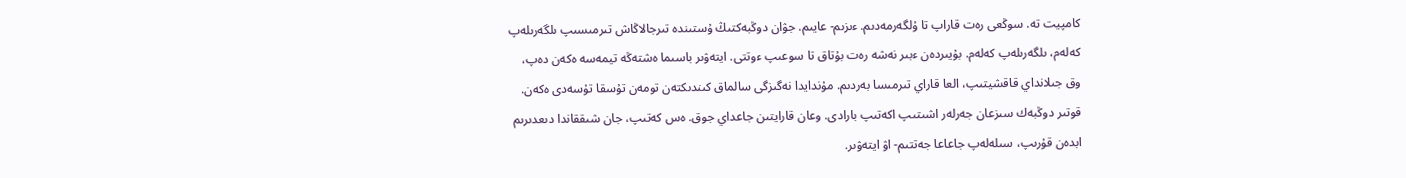كامپيت تە. سوڭعى رەت قاراپ تا ۇلگەرمەدىم. ءىزىم- عايىم. جۋان دوڭبەكتىڭ ۇستىندە تىرجالاڭاش تىرمىسىپ ىلگەرىلەپ كەلەم، ىلگەرىلەپ كەلەم. بۇيىردەن ءبىر نەشە رەت بۇتاق تا سوعىپ ءوتتى. ايتەۋىر باسىما ەشتەڭە تيمەسە ەكەن دەپ، وق جىلانداي قاقشيتىپ، العا قاراي تىرمىسا بەردىم. مۇندايدا نەگىزگى سالماق كىندىكتەن تومەن تۇسقا تۇسەدى ەكەن. قوتىر دوڭبەك سىزعان جەرلەر اشىتىپ اكەتىپ بارادى. وعان قارايتىن جاعداي جوق. ەس كەتىپ، جان شىققاندا دىعدىرىم ابدەن قۇرىپ، سىلەلەپ جاعاعا جەتتىم- اۋ ايتەۋىر.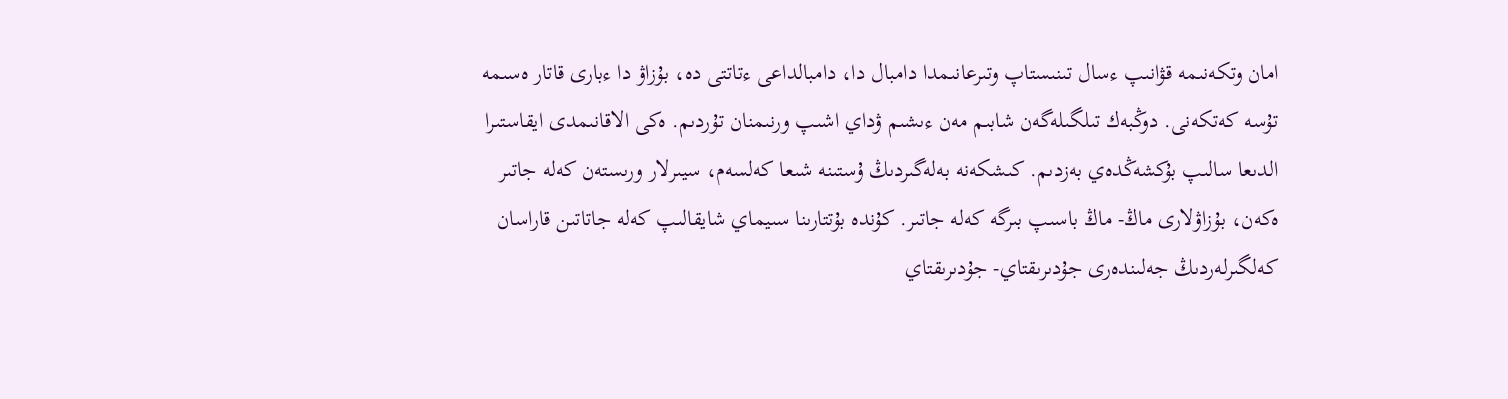امان وتكەنىمە قۋانىپ ءسال تىنىستاپ وتىرعانىمدا دامبال دا، دامبالداعى ءتاتتى دە، بۇزاۋ دا ءبارى قاتار ەسىمە تۇسە كەتكەنى. دوڭبەك تىلگىلەگەن شابىم مەن ءىشىم ۋداي اشىپ ورنىمنان تۇردىم. ەكى الاقانىمدى ايقاستىرا الدىعا سالىپ بۇكشەڭدەي بەزدىم. كىشكەنە بەلەگىردىڭ ۇستىنە شىعا كەلسەم، سيىرلار ورىستەن كەلە جاتىر ەكەن، بۇزاۋلارى ماڭ- ماڭ باسىپ بىرگە كەلە جاتىر. كۇندە بۇتتارىنا سىيماي شايقالىپ كەلە جاتاتىن قاراسان كەلگىرلەردىڭ جەلىندەرى جۇدىرىقتاي- جۇدىرىقتاي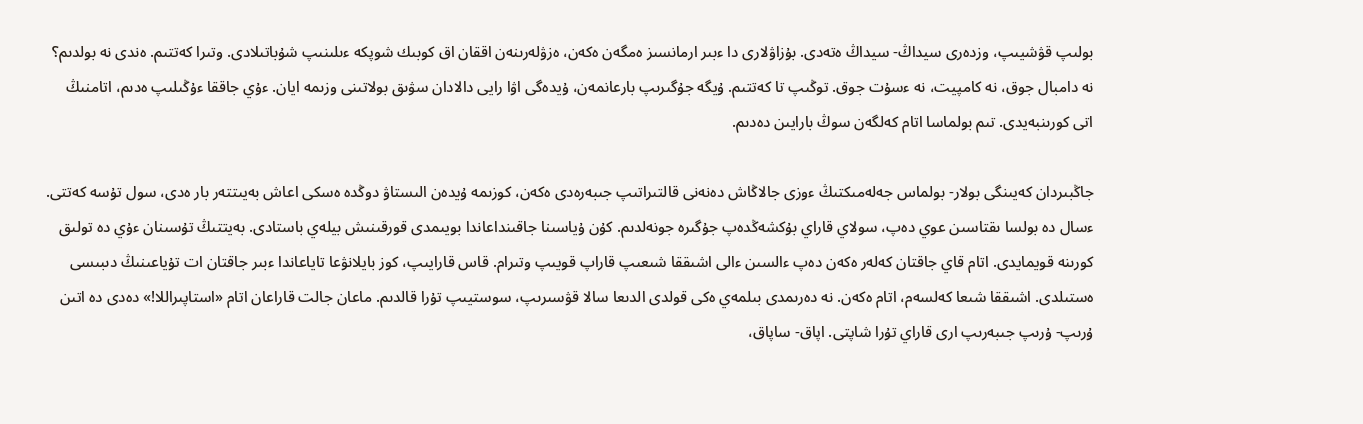بولىپ قۋشيىپ، وزدەرى سيداڭ- سيداڭ ەتەدى. بۇزاۋلارى دا ءبىر ارمانسىز ەمگەن ەكەن، ەزۋلەرىنەن اققان اق كوبىك شوپكە ءىلىنىپ شۇباتىلادى. وتىرا كەتتىم. ەندى نە بولدىم؟ نە دامبال جوق، نە كامپيت، نە ءسۇت جوق. توڭىپ تا كەتتىم. ۇيگە جۇگىرىپ بارعانمەن، ۇيدەگى اۋا رايى دالادان سۋىق بولاتىنى وزىمە ايان. ءۇي جاققا ءۇڭىلىپ ەدىم، اتامنىڭ اتى كورىنبەيدى. تىم بولماسا اتام كەلگەن سوڭ بارايىن دەدىم.

جاڭبىردان كەيىنگى بولار- بولماس جەلەمىكتىڭ ءوزى جالاڭاش دەنەنى قالتىراتىپ جىبەرەدى ەكەن، كوزىمە ۇيدەن الىستاۋ دوڭدە ەسكى اعاش بەيىتتەر بار ەدى، سول تۇسە كەتتى. ءسال دە بولسا ىقتاسىن عوي دەپ، سولاي قاراي بۇكشەڭدەپ جۇگىرە جونەلدىم. كۇن ۇياسىنا جاقىنداعاندا بويىمدى قورقىنىش بيلەي باستادى. بەيتتىڭ تۇسىنان ءۇي دە تولىق كورىنە قويمايدى. اتام قاي جاقتان كەلەر ەكەن دەپ ءالسىن ءالى اشىققا شىعىپ قاراپ قويىپ وتىرام. قاس قارايىپ، كوز بايلانۋعا تاياعاندا ءبىر جاقتان ات تۇياعىنىڭ دىبىسى ەستىلدى. اشىققا شىعا كەلسەم، اتام ەكەن. نە دەرىمدى بىلمەي ەكى قولدى الدىعا سالا قۋسىرىپ، سوستيىپ تۇرا قالدىم. ماعان جالت قاراعان اتام «استاپىراللا!» دەدى دە اتىن ۇرىپ- ۇرىپ جىبەرىپ ارى قاراي تۇرا شاپتى. اپاق- ساپاق،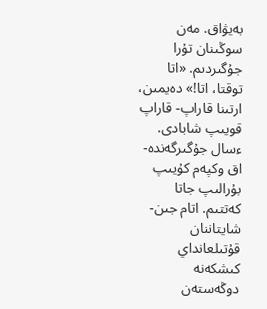بەيۋاق. مەن سوڭىنان تۇرا جۇگىردىم. «اتا توقتا، اتا!» دەيمىن، ارتىنا قاراپ- قاراپ قويىپ شابادى. ءسال جۇگىرگەندە- اق وكپەم كۇيىپ بۇرالىپ جاتا كەتتىم. اتام جىن- شايتاننان قۇتىلعانداي كىشكەنە دوڭەستەن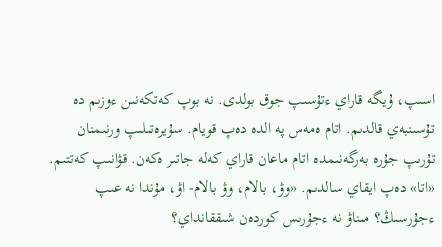اسىپ، ۇيگە قاراي ءتۇسىپ جوق بولدى. نە بوپ كەتكەنىن ءوزىم دە تۇسىنبەي قالدىم. اتام ەمەس پە الدە دەپ قويام. سۇيرەتىلىپ ورنىمنان تۇرىپ جۇرە بەرگەنىمدە اتام ماعان قاراي كەلە جاتىر ەكەن. قۋانىپ كەتتىم. «اتا» دەپ ايقاي سالدىم. «وۋ، بالام، وۋ بالام- اۋ، مۇندا نە عىپ ءجۇرسىڭ؟ مىناۋ نە ءجۇرىس كوردەن شىققانداي؟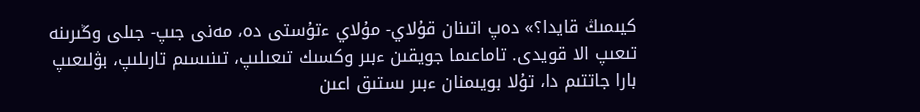كيىمىڭ قايدا؟» دەپ اتىنان قۇلاي- مۇلاي ءتۇستى دە، مەنى جىپ- جىلى وڭىرىنە تىعىپ الا قويدى. تاماعىما جويقىن ءبىر وكسىك تىعىلىپ، تىنىسىم تارىلىپ، بۋلىعىپ بارا جاتتىم دا، تۇلا بويىمنان ءبىر ىستىق اعىن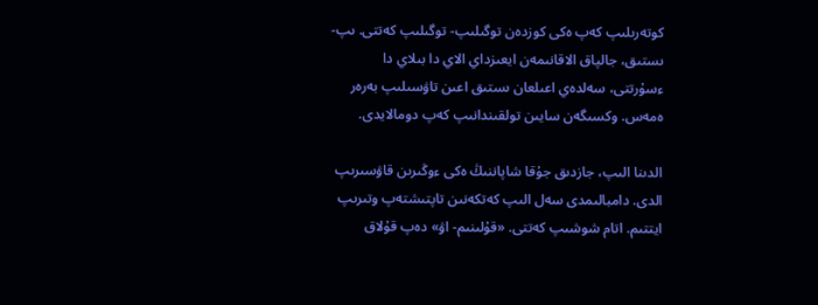كوتەرىلىپ كەپ ەكى كوزدەن توگىلىپ- توگىلىپ كەتتى. ىپ- ىستىق، جالپاق الاقانىمەن ايعىزداي الاي دا بىلاي دا ءسۇرتتى، سەلدەي اعىلعان ىستىق اعىن تاۋسىلىپ بەرەر ەمەس. وكسىگەن سايىن تولقىندانىپ كەپ دومالايدى.

الدىنا الىپ، جازدىق جۇقا شاپاننىڭ ەكى ءوڭىرىن قاۋسىرىپ الدى. دامبالىمدى سەل الىپ كەتكەنىن تاپتىشتەپ وتىرىپ ايتتىم. اتام شوشىپ كەتتى. «قۇلىنىم- اۋ» دەپ قۇلاق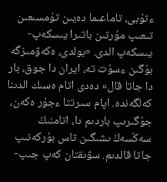ءتۇبى، تاماعىما دەيىن تۇمسىعىن تىعىپ مۇرتىن باتىرا يىسكەپ- يىسكەپ الدى. «بولدى، ەكەۋمىزگە بۇگىن ءسۇت تە، ايران دا جوق، بار دا جاتا قال» دەدى اتام ەسىك الدىنا كەلگەندە. اپام سىرتتا ءجۇر ەكەن، جۇگىرىپ باردىم دا، اتامنىڭ سەڭسەڭ ىشىگىن تاس بۇركەنىپ جاتا قالدىم. سۋىقتان كەپ جىپ-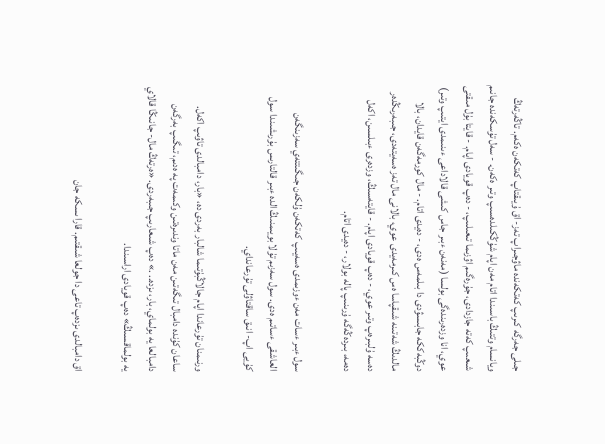جىلى جەرگە كىرىپ كەتكەندە ماۋجىراپ تەز- اق ۇيىقتاپ كەتكەن ەكەم. تاڭەرتەڭ ويانسام وتتىڭ باسىندا اتام مەن اپام شۇڭكىلدەسىپ وتىر ەكەن. - سەل تۇسكەندە جانىم شىعىپ كەتە جازدادى، جۇرەگىم اۋزىما تىعىلىپ، - دەپ قويادى اپام. - قايتا بۇل مىقتى عوي، انا وزدەرىندەگى بولسا (مەنەن ءبىر جاس كىشى قالاداعى ءىنىمدى ايتىپ وتىر) دوڭبەككە جابىسۋدى دا بىلمەس ەدى، - دەيدى اتام. - مال كورمەگەن قايدان، بالا مالدىڭ شەتىنە شىقپاسا ەس كىرمەيدى عوي، بالانى مال تەز ەسەيتەدى، جىبەرىڭدەر دەسە ۇلبىرەپ وتىر عوي، - دەپ قويادى اپام. - قايتەسىڭ، وزدەرى ءبىلسىن، اكەل دەمە، بىردەڭەگە ۇرىنىپ پالە بولار، - دەيدى اتام.

سول ءبىر ءسات مەن ءوزىمدى ەسەيىپ كەتكەن ۇلكەن جىگىتتەي سەزىنگەن العاشقى ءساتىم ەدى. سول سەزىم تۇلا بويىمنىڭ الدە ءبىر قالتارىس بۇرىشىندا سول كۇيى اپ- انىق ساقتاۋلى تۇرعانداي.

ورنىمنان تۇرعاندا اپام جالاڭبۇتىما شالبار بەردى دە، «بار، دامبالدى تاۋىپ اكەل. ساعان كۇندە دامبال تىگەتىن مەن ماتا وندىرەتىن وكىمەت پە ەدىم، تىگىپ بەرگەن دامبالعا يە بولماي، بار، ىزدە.. .» دەپ شىعارىپ جىبەردى. «ەرتەڭ مال- جانىڭا قالاي يە بولماقسىڭ» دەپ قويادى اراسىندا.

اق دامبالدى ىزدەپ تاعى دا جولعا شىقتىم. قارا ىسكە جان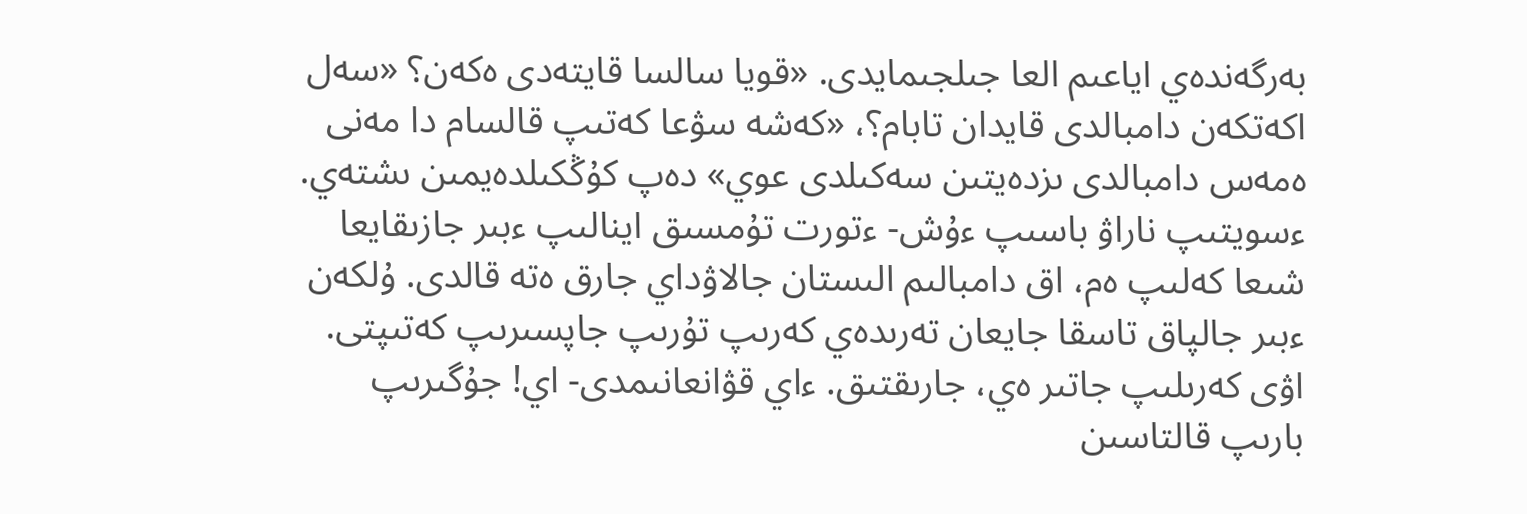بەرگەندەي اياعىم العا جىلجىمايدى. «قويا سالسا قايتەدى ەكەن؟ «سەل اكەتكەن دامبالدى قايدان تابام؟، «كەشە سۋعا كەتىپ قالسام دا مەنى ەمەس دامبالدى ىزدەيتىن سەكىلدى عوي» دەپ كۇڭكىلدەيمىن ىشتەي. ءسويتىپ ناراۋ باسىپ ءۇش- ءتورت تۇمسىق اينالىپ ءبىر جازىقايعا شىعا كەلىپ ەم، اق دامبالىم الىستان جالاۋداي جارق ەتە قالدى. ۇلكەن ءبىر جالپاق تاسقا جايعان تەرىدەي كەرىپ تۇرىپ جاپسىرىپ كەتىپتى. اۋى كەرىلىپ جاتىر ەي، جارىقتىق. ءاي قۋانعانىمدى- اي! جۇگىرىپ بارىپ قالتاسىن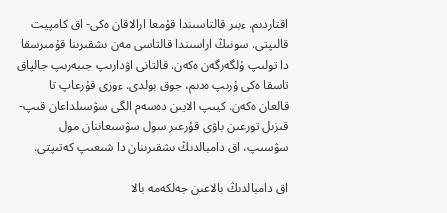اقتاردىم. ءبىر قالتاسىندا قۇمعا ارالاقان ەكى- اق كامپيت قالىپتى. سونىڭ اراسىندا قالتاسى مەن ىشقىرىنا قۇمىرسقا دا تولىپ ۇلگەرگەن ەكەن. قالتانى اۋدارىپ جىبەرىپ جالپاق تاسقا ەكى ۇرىپ ەدىم، جوق بولدى. ءوزى قۇرعاپ تا قالعان ەكەن. كيىپ الايىن دەسەم الگى سۋسىلداعان قىپ- قىزىل تورعىن باۋى قۇرعىر سول سۋسىعاننان مول سۋسىپ، اق دامبالدىڭ ىشقىرىنان دا شىعىپ كەتىپتى.

اق دامبالدىڭ بالاعىن جەلكەمە بالا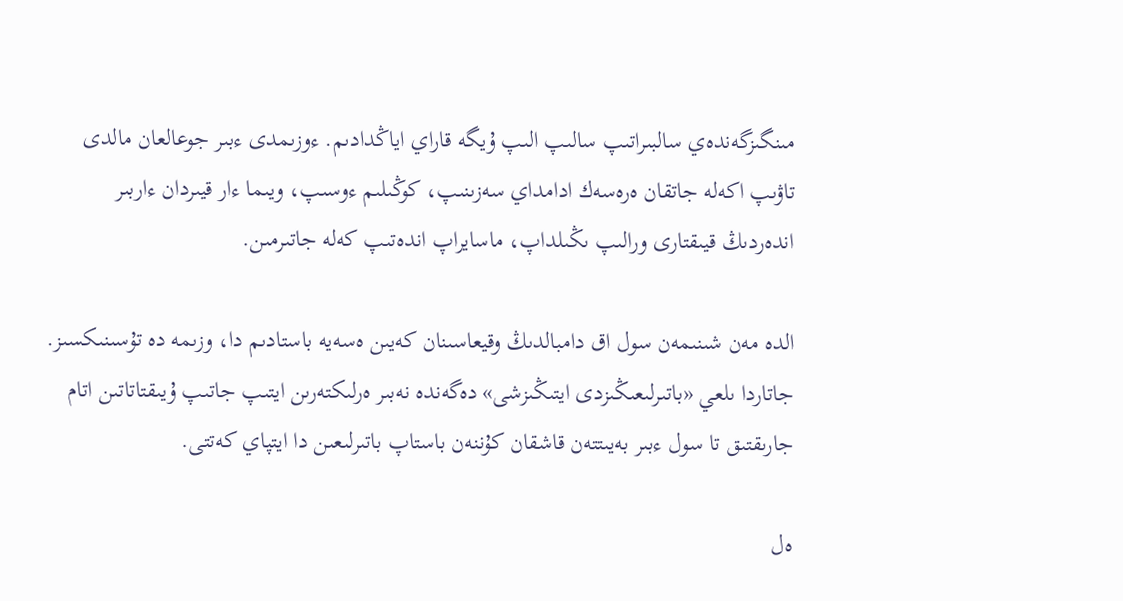مىنگىزگەندەي سالبىراتىپ سالىپ الىپ ۇيگە قاراي اياڭدادىم. ءوزىمدى ءبىر جوعالعان مالدى تاۋىپ اكەلە جاتقان ەرەسەك ادامداي سەزىنىپ، كوڭىلىم ءوسىپ، ويىما ءار قيىردان ءاربىر اندەردىڭ قيىقتارى ورالىپ ىڭىلداپ، ماسايراپ اندەتىپ كەلە جاتىرمىن.

الدە مەن شىنىمەن سول اق دامبالدىڭ وقيعاسىنان كەيىن ەسەيە باستادىم دا، وزىمە دە تۇسىنىكسىز. جاتاردا ىلعي «باتىرلىعىڭىزدى ايتىڭىزشى» دەگەندە نەبىر ەرلىكتەرىن ايتىپ جاتىپ ۇيىقتاتاتىن اتام جارىقتىق تا سول ءبىر بەيىتتەن قاشقان كۇننەن باستاپ باتىرلىعىن دا ايتپاي كەتتى.

ەل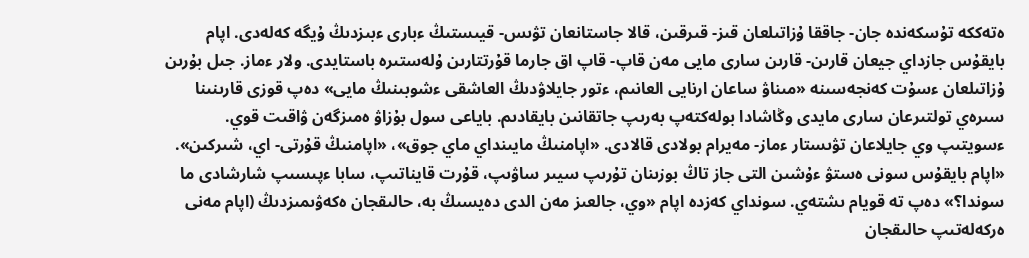ەتەككە تۇسكەندە جان- جاققا ۇزاتىلعان قىز- قىرقىن، قالا جاستانعان تۋىس- قيىستىڭ ءبارى ءبىزدىڭ ۇيگە كەلەدى. اپام بايقۇس جازداي جيعان قارىن- قارىن سارى مايى مەن قاپ- قاپ اق جارما قۇرتتارىن ۇلەستىرە باستايدى. ولار ءماز. جىل بۇرىن ۇزاتىلعان ءسۇت كەنجەسىنە «مىناۋ ساعان ارنايى العانىم، ءتور جايلاۋدىڭ العاشقى ءشوبىنىڭ مايى» دەپ قوزى قارىنىنا سىرەي تولتىرعان سارى مايدى وڭاشادا بولەكتەپ بەرىپ جاتقانىن بايقادىم. باياعى سول بۇزاۋ ەمىزگەن ۋاقىت قوي. ءسويتىپ وي جايلاعان تۋىستار ءماز- مەيرام بولادى قالادى. «اپامنىڭ مايىنداي ماي جوق»، «اپامنىڭ قۇرتى- اي، شىركىن». «اپام بايقۇس سونى ەستۋ ءۇشىن التى جاز تاڭ بوزىنان تۇرىپ سيىر ساۋىپ، قۇرت قايناتىپ، سابا ءپىسىپ شارشادى ما سوندا؟» دەپ تە قويام ىشتەي. سونداي كەزدە اپام «وي، جالعىز مەن الدى دەيسىڭ بە، حالىقجان ەكەۋىمىزدىڭ (اپام مەنى ەركەلەتىپ حالىقجان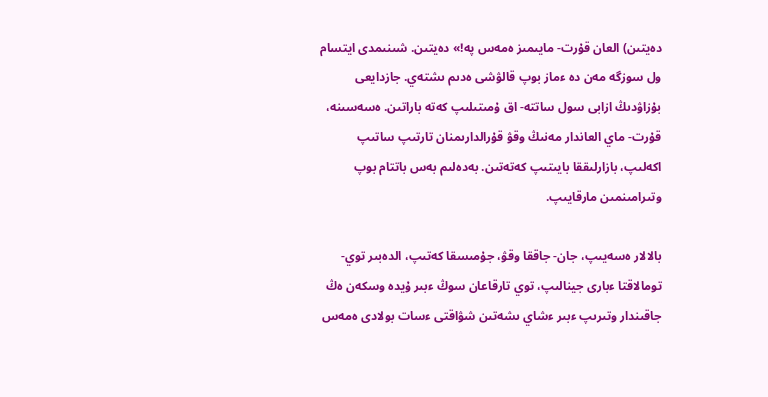دەيتىن) العان قۇرت- مايىمىز ەمەس پە!» دەيتىن. شىنىمدى ايتسام ول سوزگە مەن دە ءماز بوپ قالۋشى ەدىم ىشتەي. جازدايعى بۇزاۋدىڭ ازابى سول ساتتە- اق ۇمىتىلىپ كەتە باراتىن. ەسەسىنە، قۇرت- ماي العاندار مەنىڭ وقۋ قۇرالدارىمنان تارتىپ ساتىپ اكەلىپ، بازارلىققا بايىتىپ كەتەتىن. بەدەلىم بەس باتتام بوپ وتىرامىنمىن مارقايىپ.

بالالار ەسەيىپ، جان- جاققا وقۋ، جۇمىسقا كەتىپ، الدەبىر توي- تومالاقتا ءبارى جينالىپ، توي تارقاعان سوڭ ءبىر ۇيدە وسكەن ەڭ جاقىندار وتىرىپ ءبىر ءشاي ىشەتىن شۋاقتى ءسات بولادى ەمەس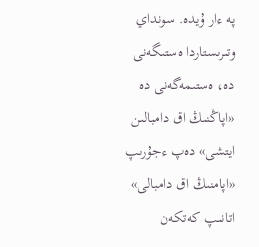پە ءار ۇيدە. سونداي وتىرىستاردا ەستىگەنى دە، ەستىمەگەنى دە «اپاڭنىڭ اق دامبالىن ايتشى» دەپ ءجۇرىپ «اپامنىڭ اق دامبالى» اتانىپ كەتكەن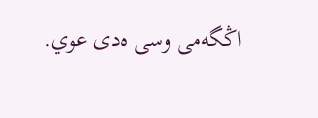اڭگەمى وسى ەدى عوي.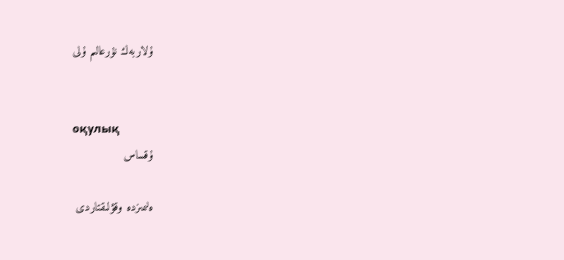ۇلاربەك نۇرعالىم ۇلى


оқулық
ۇقساس

ەلىمىزدە وقۋلىقتاردى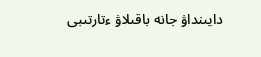دايىنداۋ جانە باقىلاۋ ءتارتىبى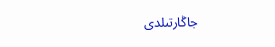جاڭارتىلدى